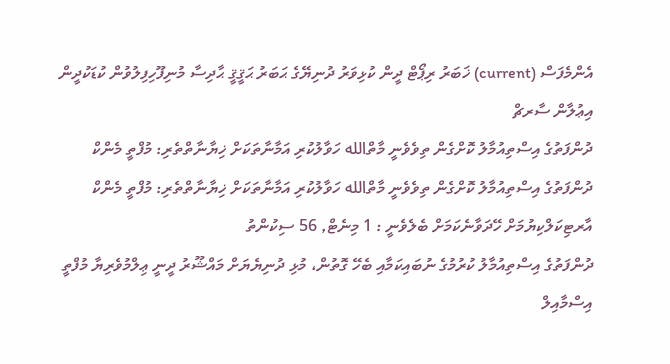އެންމެފަސް (current) ޚަބަރު ރިޕޯޓް ދީން ކުޅިވަރު ދުނިޔޭގެ ޙަބަރު ޙަޤީޤީ ޙާދިސާ މުނިފޫހިފިލުވުން ކުޑަކުދީން އިޢުލާން ސާރޗް
ދުންފަތުގެ އިސްތިއުމާލު ކޮށްގެން ތިވެވެނީ މާތްالله ހަވާލުކުރި އަމާނާތަކަށް ޚިޔާނާތްތެރި: މުފްތީ މެންކް
ދުންފަތުގެ އިސްތިއުމާލު ކޮށްގެން ތިވެވެނީ މާތްالله ހަވާލުކުރި އަމާނާތަކަށް ޚިޔާނާތްތެރި: މުފްތީ މެންކް
އާރޓިކަލްކިޔުމަށް ހޭދަވާނެކަމަށް ބެލެވެނީ : 1 މިނެޓް, 56 ސިކުންތު
ދުންފަތުގެ އިސްތިއުމާލު ކުރުމުގެ ނުބައިކަމާއި ބެހޭ ގޮތުން، މުޅި ދުނިޔެޔަށް މައްޝޫރު ދީނީ ޢިލްމުވެރިޔާ މުފްތީ އިސްމާއިލް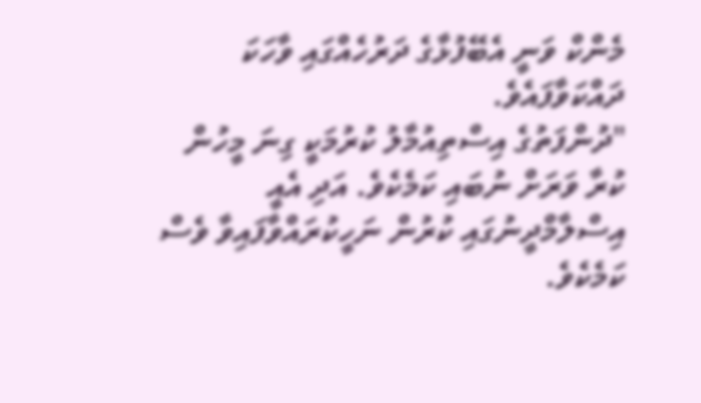މެންކް ވަނީ އެބޭފުޅާގެ ދަރުހެއްގައި ވާހަކަ ދައްކަވާފައެވެ.
"ދުންފަތުގެ އިސްތިއުމާލު ކުރުމަކީ ގިނަ މީހުން ކުރާ ވަރަށް ނުބައި ކަމެކެވެ. އަދި އެއީ އިސްލާމްދީނުގައި ކުރުން ނަހީކުރައްވާފައިވާ ވެސް ކަމެކެވެ.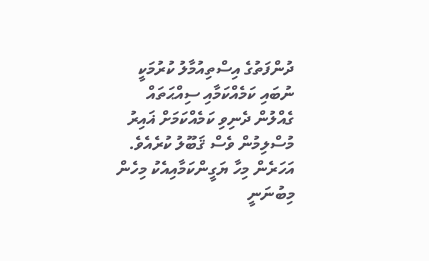ދުންފަތުގެ އިސްތިއުމާލު ކުރުމަކީ ނުބައި ކަމެއްކަމާއި ސިއްޙަތައް ގެއްލުން ދެނިވި ކަމެއްކަމަށް ޣައިރު މުސްލިމުން ވެސް ޤަބޫލު ކުރެއެވެ. އަހަރެން މިހާ ޔަގީންކަމާއިއެކު މިހެން މިބުނަނީ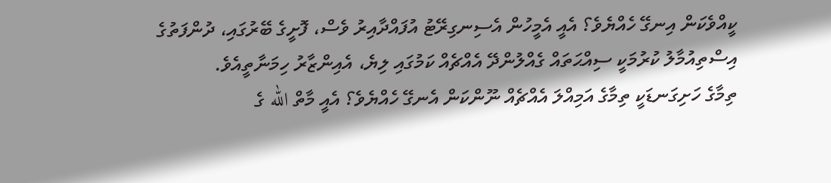ކީއްވެކަން އިނގޭ ހެއްޔެވެ؟ އެއީ އެމީހުން އެސިނގިރޭޓު އުފައްދާއިރު ވެސް، ފޮށީގެ ބޭރުގައި، ދުންފަތުގެ އިސްތިއުމާލު ކުރުމަކީ ސިއްޙަތައް ގެއްލުންދޭ އެއްޗެއް ކަމުގައި ލިޔެ، އެއިންޒާރު ހިމަނާތީއެވެ.
ތިމާގެ ހަށިގަނޑަކީ ތިމާގެ އަމިއްލަ އެއްޗެއް ނޫންކަން އެނގޭ ހެއްޔެވެ؟ އެއީ މާތް الله ގެ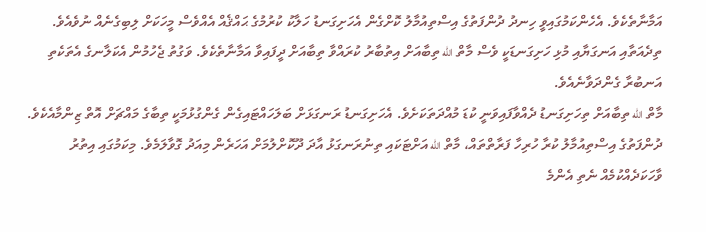އަމާނާތެކެވެ. އެހެންކަމުގައިވީ ހިނދު ދުންފަތުގެ އިސްތިއުމާލު ކޮށްގެން އެހަށިގަނޑު ހަލާކު ކުރުމުގެ ޙައްޤެއް އެއްވެސް މީހަކަށް ލިބިގެނެއް ނުވެއެވެ.
ތިދެއަތާއި އަނގަޔާއި މުޅި ހަށިގަނޑަކީ ވެސް މާތް الله ތިބާއަށް އިތުބާރު ކުރައްވާ ތިބާއަށް ދީފައިވާ އަމާނާތެކެވެ. ވަގުތު ޖެހުމުން އެކަލާނގެ އެތަކެތި އަނބުރާ ގެންދަވާނެއެވެ.
މާތް الله ތިބާއަށް ތިހަށިގަނޑު ދެއްވާފައިވަނީ ކުޑަ މުއްދަތަކަށެވެ. އެހަށިގަނޑު ރަނގަޅަށް ބަލަހައްޓައިގެން ގެންގުޅުމަކީ ތިބާގެ މައްޗަށް އޮތް ޒިންމާއެކެވެ.
ދުންފަތުގެ އިސްތިއުމާލު ކުރާ ހުރިހާ ފަރާތްތައް، މާތް الله އަށްޓަކައި ތިނުރަނގަޅު އާދަ ދޫކޮށްލުމަށް އަހަރެން މިއަދު ގޮވާލަމެވެ. މިކަމުގައި އިތުރު ވާހަކަދެއްކުމެއް ނެތި އެންމެ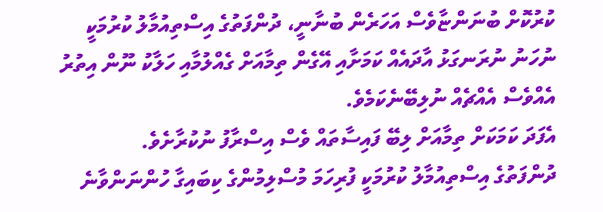ކުރުކޮށް ބުނަންޏާވެސް އަހަރެން ބުނާނީ، ދުންފަތުގެ އިސްތިއުމާލު ކުރުމަކީ ނުހަނު ނުރަނގަޅު އާދައެއް ކަމަށާއި އޭގެން ތިމާއަށް ގެއްލުމާއި ހަލާކު ނޫން އިތުރު އެއްވެސް އެއްޗެއް ނުލިބޭނެކަމެވެ.
އެފަދަ ކަމަކަށް ތިމާއަށް ލިބޭ ފައިސާތައް ވެސް އިސްރާފު ނުކުރާށެވެ.
ދުންފަތުގެ އިސްތިއުމާލު ކުރުމަކީ ފުރިހަމަ މުސްލިމުންގެ ކިބައިގާ ހުންނަންވާނެ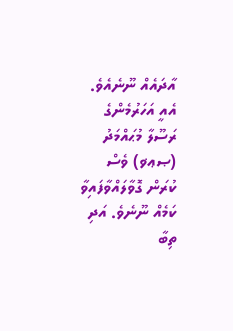އާދައެއް ނޫނެއެވެ. އެއީ އަހަރުމެންގެ ރަސޫލާ މުޙައްމަދު (ޞޢޥ) ވެސް ކުރަން ގޮވާލައްވާފައިވާ ކަމެއް ނޫނެވެ. އަދި ތިބާ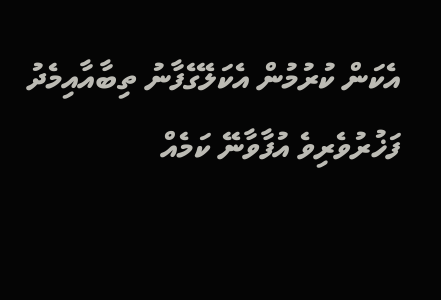އެކަން ކުރުމުން އެކަލޭގެފާނު ތިބާއާއިމެދު ފަޚުރުވެރިވެ އުފާވާނޭ ކަމެއް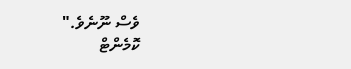ވެސް ނޫނެވެ."
ކޮމެންޓް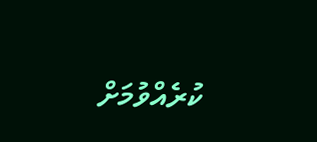ކުރެއްވުމަށް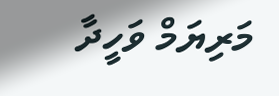މަރިޔަމް ވަހީދާ